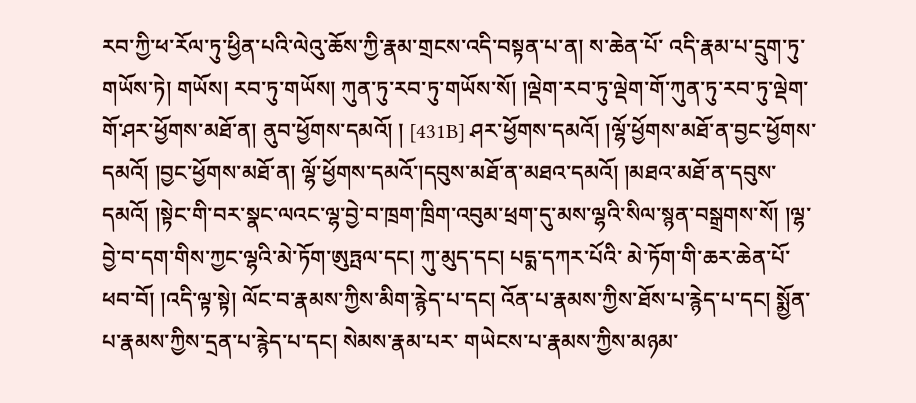རབ་ཀྱི་ཕ་རོལ་ཏུ་ཕྱིན་པའི་ལེའུ་ཆོས་ཀྱི་རྣམ་གྲངས་འདི་བསྟན་པ་ན། ས་ཆེན་པོ་ འདི་རྣམ་པ་དྲུག་ཏུ་གཡོས་ཏེ། གཡོས། རབ་ཏུ་གཡོས། ཀུན་ཏུ་རབ་ཏུ་གཡོས་སོ། །ལྡེག་རབ་ཏུ་ལྡེག་གོ་ཀུན་ཏུ་རབ་ཏུ་ལྡེག་གོ་ཤར་ཕྱོགས་མཐོ་ན། ནུབ་ཕྱོགས་དམའོ། ། [431B] ཤར་ཕྱོགས་དམའོ། །ལྷོ་ཕྱོགས་མཐོ་ན་བྱང་ཕྱོགས་དམའོ། །བྱང་ཕྱོགས་མཐོ་ན། ལྷོ་ཕྱོགས་དམའོ་།དབུས་མཐོ་ན་མཐའ་དམའོ། །མཐའ་མཐོ་ན་དབུས་ དམའོ། །སྟེང་གི་བར་སྣང་ལའང་ལྷ་བྱེ་བ་ཁྲག་ཁྲིག་འབུམ་ཕྲག་དུ་མས་ལྷའི་སིལ་སྙན་བསྒྲགས་སོ། །ལྷ་བྱེ་བ་དག་གིས་ཀྱང་ལྷའི་མེ་ཏོག་ཨུཏྤལ་དང། ཀུ་མུད་དང། པདྨ་དཀར་པོའི་ མེ་ཏོག་གི་ཆར་ཆེན་པོ་ཕབ་བོ། །འདི་ལྟ་སྟེ། ལོང་བ་རྣམས་ཀྱིས་མིག་རྙེད་པ་དང། འོན་པ་རྣམས་ཀྱིས་ཐོས་པ་རྙེད་པ་དང། སྨྱོན་པ་རྣམས་ཀྱིས་དྲན་པ་རྙེད་པ་དང། སེམས་རྣམ་པར་ གཡེངས་པ་རྣམས་ཀྱིས་མཉམ་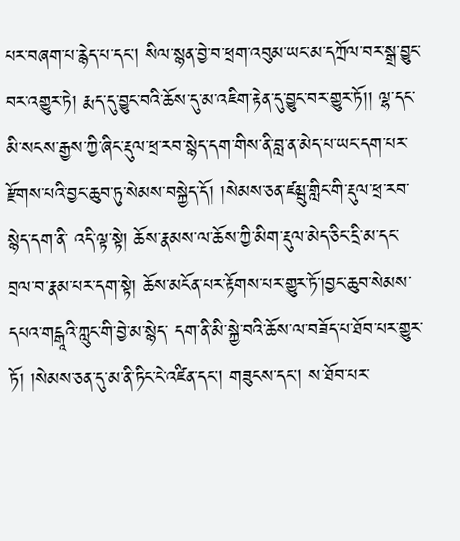པར་བཞག་པ་རྙེད་པ་དང། སིལ་སྙན་བྱེ་བ་ཕྲག་འབུམ་ཡང་མ་དཀྲོལ་བར་སྒྲ་བྱུང་བར་འགྱུར་ཏེ། རྨད་དུ་བྱུང་བའི་ཆོས་དུ་མ་འཇིག་རྟེན་དུ་བྱུང་བར་གྱུར་ཏོ།། ལྷ་དང་མི་སངས་རྒྱས་ཀྱི་ཞིང་རྡུལ་ཕྲ་རབ་སྙེད་དག་གིས་ནི་བླ་ན་མེད་པ་ཡང་དག་པར་རྫོགས་པའི་བྱང་ཆུབ་ཏུ་སེམས་བསྐྱེད་དོ། །སེམས་ཅན་ཛམྦུ་གླིང་གི་རྡུལ་ཕྲ་རབ་སྙེད་དག་ནི་ འདི་ལྟ་སྟེ། ཆོས་རྣམས་ལ་ཆོས་ཀྱི་མིག་རྡུལ་མེད་ཅིང་དྲི་མ་དང་བྲལ་བ་རྣམ་པར་དག་སྟེ། ཆོས་མངོན་པར་རྟོགས་པར་གྱུར་ཏོ་།བྱང་ཆུབ་སེམས་དཔའ་གངྒཱའི་ཀླུང་གི་བྱེ་མ་སྙེད་ དག་ནི་མི་སྐྱེ་བའི་ཆོས་ལ་བཟོད་པ་ཐོབ་པར་གྱུར་ཏོ། །སེམས་ཅན་དུ་མ་ནི་ཏིང་ངེ་འཛིན་དང། གཟུངས་དང། ས་ཐོབ་པར་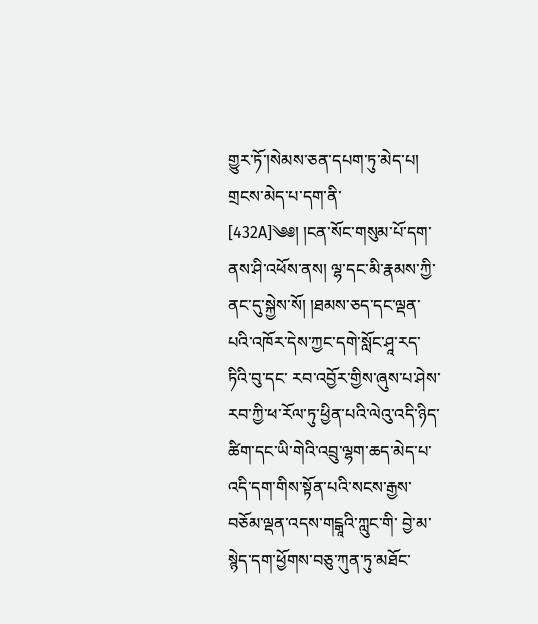གྱུར་ཏོ་།སེམས་ཅན་དཔག་ཏུ་མེད་པ། གྲངས་མེད་པ་དག་ནི་ [432A]༄༅། །ངན་སོང་གསུམ་པོ་དག་ནས་ཤི་འཕོས་ནས། ལྷ་དང་མི་རྣམས་ཀྱི་ནང་དུ་སྐྱེས་སོ། །ཐམས་ཅད་དང་ལྡན་པའི་འཁོར་དེས་ཀྱང་དགེ་སློང་ཤཱ་རད་ཏིའི་བུ་དང་ རབ་འབྱོར་གྱིས་ཞུས་པ་ཤེས་རབ་ཀྱི་ཕ་རོལ་ཏུ་ཕྱིན་པའི་ལེའུ་འདི་ཉིད་ཚིག་དང་ཡི་གེའི་འབྲུ་ལྷག་ཆད་མེད་པ་འདི་དག་གིས་སྟོན་པའི་སངས་རྒྱས་བཅོམ་ལྡན་འདས་གངྒཱའི་ཀླུང་གི་ བྱེ་མ་སྙེད་དག་ཕྱོགས་བཅུ་ཀུན་ཏུ་མཐོང་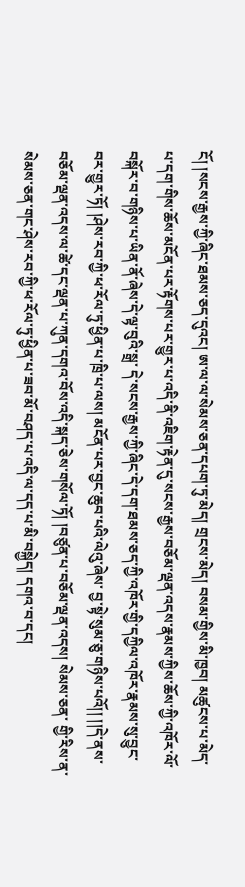ངོ། །སངས་རྒྱས་ཀྱི་ཞིང་ཐམས་ཅད་དུའང། ཨ་ལ་ལ་སེམས་ཅན་དཔག་ཏུ་མེད། གྲངས་མེད། བསམ་གྱིས་མི་ཁྱབ། མཚུངས་པ་མེད་ པ་དག་གིས་ཆོས་མངོན་པར་རྟོགས་པར་གྱུར་པ་འདི་ནི་འཇིག་རྟེན་དུ་སངས་རྒྱས་བཅོམ་ལྡན་འདས་རྣམས་ཀྱིས་ཆོས་ཀྱི་འཁོར་ལོ་བསྐོར་བ་གཉིས་པ་ཡིན་ནོ་ཞེས་དེ་ལྟ་བུའི་སྒྲ་ དེ་སངས་རྒྱས་ཀྱི་ཞིང་དེ་དག་ཐམས་ཅད་ཀྱི་འཁོར་གྱི་དཀྱིལ་འཁོར་རྣམས་སུ་བྱུང་བར་གྱུར་ཏོ། །ཤེས་རབ་ཀྱི་ཕ་རོལ་ཏུ་ཕྱིན་པ་ཁྲི་པ་ལས། མངོན་པར་བྱང་ཆུབ་པའི་ལེའུ་ཞེས་ བྱ་སྟེ་སུམ་ཅུ་གཉིས་པའོ།། །།དེ་ནས་བཅོམ་ལྡན་འདས་ལ་ཚེ་དང་ལྡན་པ་ཀུན་དགའ་བོས་འདི་སྐད་ཅེས་གསོལ་ཏོ། །བཙུན་པ་བཅོམ་ལྡན་འདས། སེམས་ཅན་ གྱི་རིས་ན་སེམས་ཅན་གང་ཤེས་རབ་ཀྱི་ཕ་རོལ་ཏུ་ཕྱིན་པ་ཟབ་མོ་བཤད་པ་འདི་ལ་དད་པ་མི་བསྐྱེད། དགའ་བ་དང།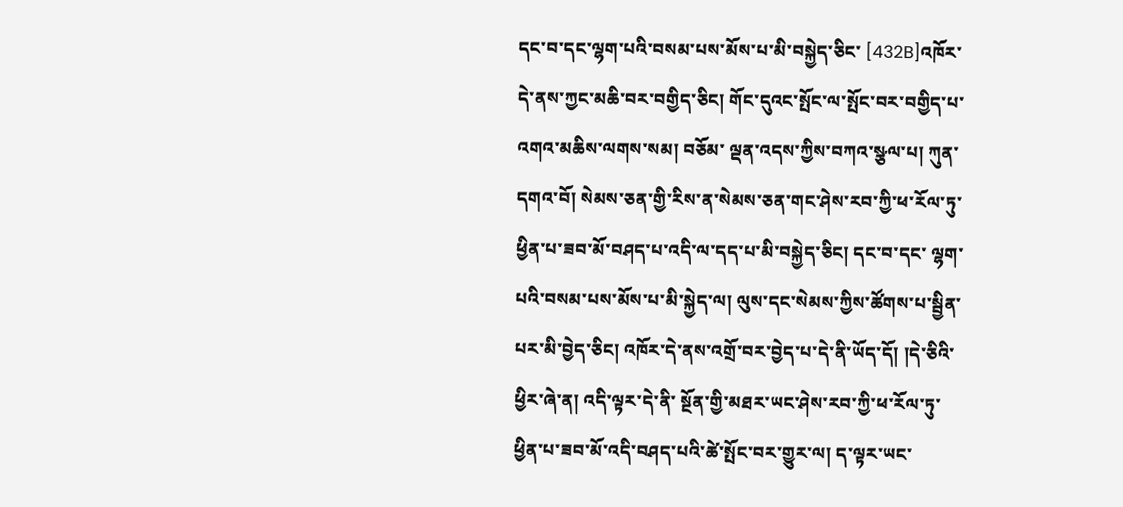དང་བ་དང་ལྷག་པའི་བསམ་པས་མོས་པ་མི་བསྐྱེད་ཅིང་ [432B]འཁོར་དེ་ནས་ཀྱང་མཆི་བར་བགྱིད་ཅིང། གོང་དུའང་སྤོང་ལ་སྤོང་བར་བགྱིད་པ་འགའ་མཆིས་ལགས་སམ། བཅོམ་ ལྡན་འདས་ཀྱིས་བཀའ་སྩལ་པ། ཀུན་དགའ་བོ། སེམས་ཅན་གྱི་རིས་ན་སེམས་ཅན་གང་ཤེས་རབ་ཀྱི་ཕ་རོལ་ཏུ་ཕྱིན་པ་ཟབ་མོ་བཤད་པ་འདི་ལ་དད་པ་མི་བསྐྱེད་ཅིང། དང་བ་དང་ ལྷག་པའི་བསམ་པས་མོས་པ་མི་སྐྱེད་ལ། ལུས་དང་སེམས་ཀྱིས་ཚོགས་པ་སྦྱིན་པར་མི་བྱེད་ཅིང། འཁོར་དེ་ནས་འགྲོ་བར་བྱེད་པ་དེ་ནི་ཡོད་དོ། །དེ་ཅིའི་ཕྱིར་ཞེ་ན། འདི་ལྟར་དེ་ནི་ སྔོན་གྱི་མཐར་ཡང་ཤེས་རབ་ཀྱི་ཕ་རོལ་ཏུ་ཕྱིན་པ་ཟབ་མོ་འདི་བཤད་པའི་ཚེ་སྤོང་བར་གྱུར་ལ། ད་ལྟར་ཡང་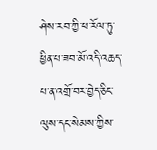ཤེས་རབ་ཀྱི་ཕ་རོལ་ཏུ་ཕྱིན་པ་ཟབ་མོ་འདི་འཆད་པ་ན་འགྲོ་བར་བྱེད་ཅིང་ ལུས་དང་སེམས་ཀྱིས་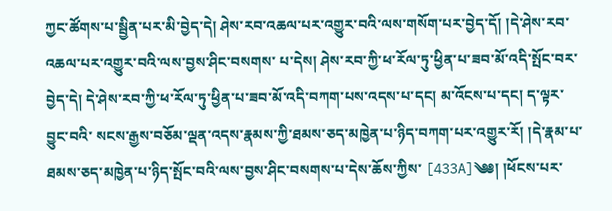ཀྱང་ཚོགས་པ་སྦྱིན་པར་མི་བྱེད་དེ། ཤེས་རབ་འཆལ་པར་འགྱུར་བའི་ལས་གསོག་པར་བྱེད་དོ། །དེ་ཤེས་རབ་འཆལ་པར་འགྱུར་བའི་ལས་བྱས་ཤིང་བསགས་ པ་དེས། ཤེས་རབ་ཀྱི་ཕ་རོལ་ཏུ་ཕྱིན་པ་ཟབ་མོ་འདི་སྤོང་བར་བྱེད་དེ། དེ་ཤེས་རབ་ཀྱི་ཕ་རོལ་ཏུ་ཕྱིན་པ་ཟབ་མོ་འདི་བཀག་པས་འདས་པ་དང། མ་འོངས་པ་དང། ད་ལྟར་བྱུང་བའི་ སངས་རྒྱས་བཅོམ་ལྡན་འདས་རྣམས་ཀྱི་ཐམས་ཅད་མཁྱེན་པ་ཉིད་བཀག་པར་འགྱུར་རོ། །དེ་རྣམ་པ་ཐམས་ཅད་མཁྱེན་པ་ཉིད་སྤོང་བའི་ལས་བྱས་ཤིང་བསགས་པ་དེས་ཆོས་ཀྱིས་ [433A]༄༅། །ཕོངས་པར་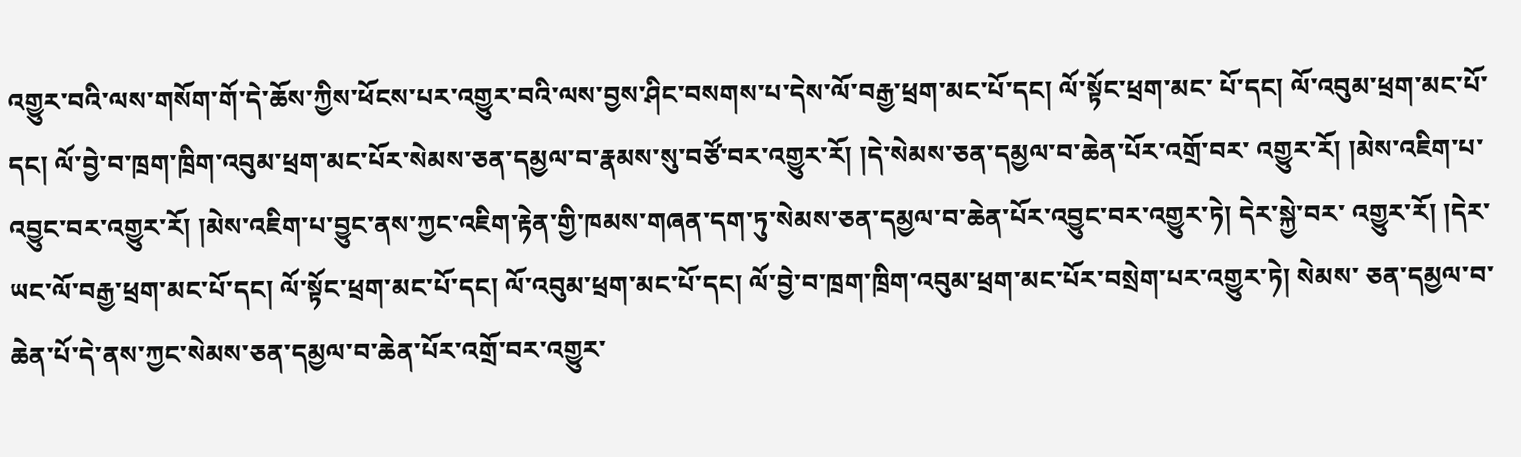འགྱུར་བའི་ལས་གསོག་གོ་དེ་ཆོས་ཀྱིས་ཕོངས་པར་འགྱུར་བའི་ལས་བྱས་ཤིང་བསགས་པ་དེས་ལོ་བརྒྱ་ཕྲག་མང་པོ་དང། ལོ་སྟོང་ཕྲག་མང་ པོ་དང། ལོ་འབུམ་ཕྲག་མང་པོ་དང། ལོ་བྱེ་བ་ཁྲག་ཁྲིག་འབུམ་ཕྲག་མང་པོར་སེམས་ཅན་དམྱལ་བ་རྣམས་སུ་བཙོ་བར་འགྱུར་རོ། །དེ་སེམས་ཅན་དམྱལ་བ་ཆེན་པོར་འགྲོ་བར་ འགྱུར་རོ། །མེས་འཇིག་པ་འབྱུང་བར་འགྱུར་རོ། །མེས་འཇིག་པ་བྱུང་ནས་ཀྱང་འཇིག་རྟེན་གྱི་ཁམས་གཞན་དག་ཏུ་སེམས་ཅན་དམྱལ་བ་ཆེན་པོར་འབྱུང་བར་འགྱུར་ཏེ། དེར་སྐྱེ་བར་ འགྱུར་རོ། །དེར་ཡང་ལོ་བརྒྱ་ཕྲག་མང་པོ་དང། ལོ་སྟོང་ཕྲག་མང་པོ་དང། ལོ་འབུམ་ཕྲག་མང་པོ་དང། ལོ་བྱེ་བ་ཁྲག་ཁྲིག་འབུམ་ཕྲག་མང་པོར་བསྲེག་པར་འགྱུར་ཏེ། སེམས་ ཅན་དམྱལ་བ་ཆེན་པོ་དེ་ནས་ཀྱང་སེམས་ཅན་དམྱལ་བ་ཆེན་པོར་འགྲོ་བར་འགྱུར་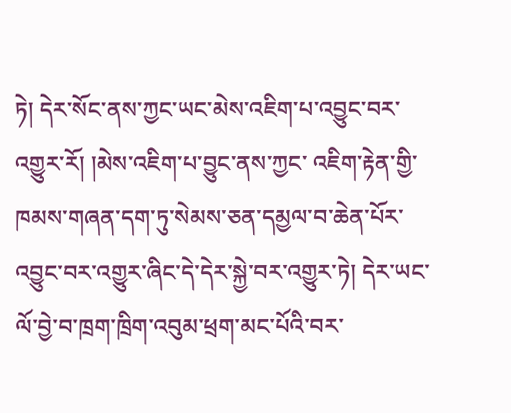ཏེ། དེར་སོང་ནས་ཀྱང་ཡང་མེས་འཇིག་པ་འབྱུང་བར་འགྱུར་རོ། །མེས་འཇིག་པ་བྱུང་ནས་ཀྱང་ འཇིག་རྟེན་གྱི་ཁམས་གཞན་དག་ཏུ་སེམས་ཅན་དམྱལ་བ་ཆེན་པོར་འབྱུང་བར་འགྱུར་ཞིང་དེ་དེར་སྐྱེ་བར་འགྱུར་ཏེ། དེར་ཡང་ལོ་བྱེ་བ་ཁྲག་ཁྲིག་འབུམ་ཕྲག་མང་པོའི་བར་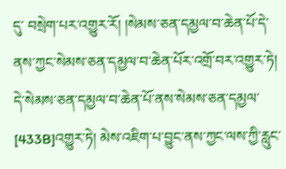དུ་ བསྲེག་པར་འགྱུར་རོ། །སེམས་ཅན་དམྱལ་བ་ཆེན་པོ་དེ་ནས་ཀྱང་སེམས་ཅན་དམྱལ་བ་ཆེན་པོར་འགྲོ་བར་འགྱུར་ཏེ། དེ་སེམས་ཅན་དམྱལ་བ་ཆེན་པོ་ནས་སེམས་ཅན་དམྱལ་ [433B]འགྱུར་ཏེ། མེས་འཇིག་པ་བྱུང་ནས་ཀྱང་ལས་ཀྱི་རླུང་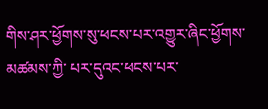གིས་ཤར་ཕྱོགས་སུ་ཕངས་པར་འགྱུར་ཞིང་ཕྱོགས་མཚམས་ཀྱི་ པར་དུའང་ཕངས་པར་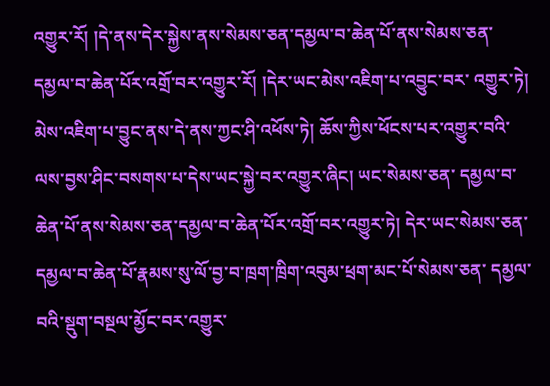འགྱུར་རོ། །དེ་ནས་དེར་སྐྱེས་ནས་སེམས་ཅན་དམྱལ་བ་ཆེན་པོ་ནས་སེམས་ཅན་དམྱལ་བ་ཆེན་པོར་འགྲོ་བར་འགྱུར་རོ། །དེར་ཡང་མེས་འཇིག་པ་འབྱུང་བར་ འགྱུར་ཏེ། མེས་འཇིག་པ་བྱུང་ནས་དེ་ནས་ཀྱང་ཤི་འཕོས་ཏེ། ཆོས་ཀྱིས་ཕོངས་པར་འགྱུར་བའི་ལས་བྱས་ཤིང་བསགས་པ་དེས་ཡང་སྐྱེ་བར་འགྱུར་ཞིང། ཡང་སེམས་ཅན་ དམྱལ་བ་ཆེན་པོ་ནས་སེམས་ཅན་དམྱལ་བ་ཆེན་པོར་འགྲོ་བར་འགྱུར་ཏེ། དེར་ཡང་སེམས་ཅན་དམྱལ་བ་ཆེན་པོ་རྣམས་སུ་ལོ་བྱ་བ་ཁྲག་ཁྲིག་འབུམ་ཕྲག་མང་པོ་སེམས་ཅན་ དམྱལ་བའི་སྡུག་བསྔལ་མྱོང་བར་འགྱུར་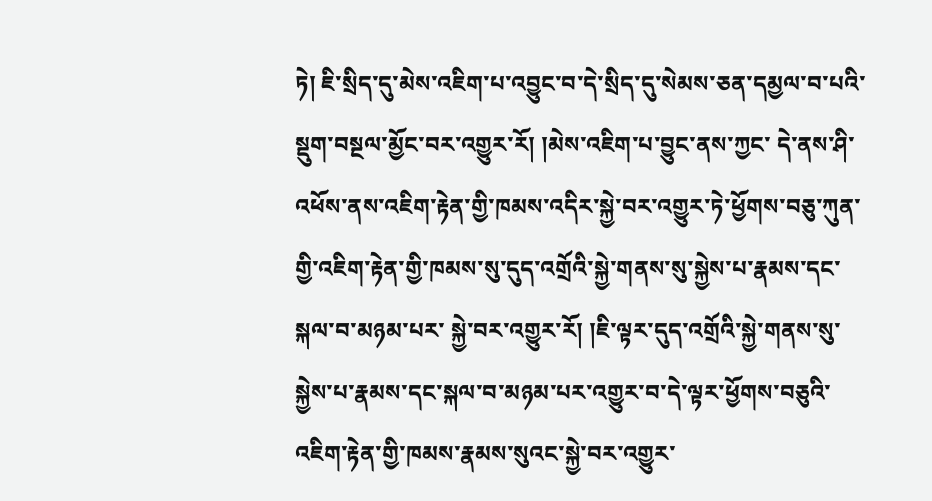ཏེ། ཇི་སྲིད་དུ་མེས་འཇིག་པ་འབྱུང་བ་དེ་སྲིད་དུ་སེམས་ཅན་དམྱལ་བ་པའི་སྡུག་བསྔལ་མྱོང་བར་འགྱུར་རོ། །མེས་འཇིག་པ་བྱུང་ནས་ཀྱང་ དེ་ནས་ཤི་འཕོས་ནས་འཇིག་རྟེན་གྱི་ཁམས་འདིར་སྐྱེ་བར་འགྱུར་ཏེ་ཕྱོགས་བཅུ་ཀུན་གྱི་འཇིག་རྟེན་གྱི་ཁམས་སུ་དུད་འགྲོའི་སྐྱེ་གནས་སུ་སྐྱེས་པ་རྣམས་དང་སྐལ་བ་མཉམ་པར་ སྐྱེ་བར་འགྱུར་རོ། །ཇི་ལྟར་དུད་འགྲོའི་སྐྱེ་གནས་སུ་སྐྱེས་པ་རྣམས་དང་སྐལ་བ་མཉམ་པར་འགྱུར་བ་དེ་ལྟར་ཕྱོགས་བཅུའི་འཇིག་རྟེན་གྱི་ཁམས་རྣམས་སུའང་སྐྱེ་བར་འགྱུར་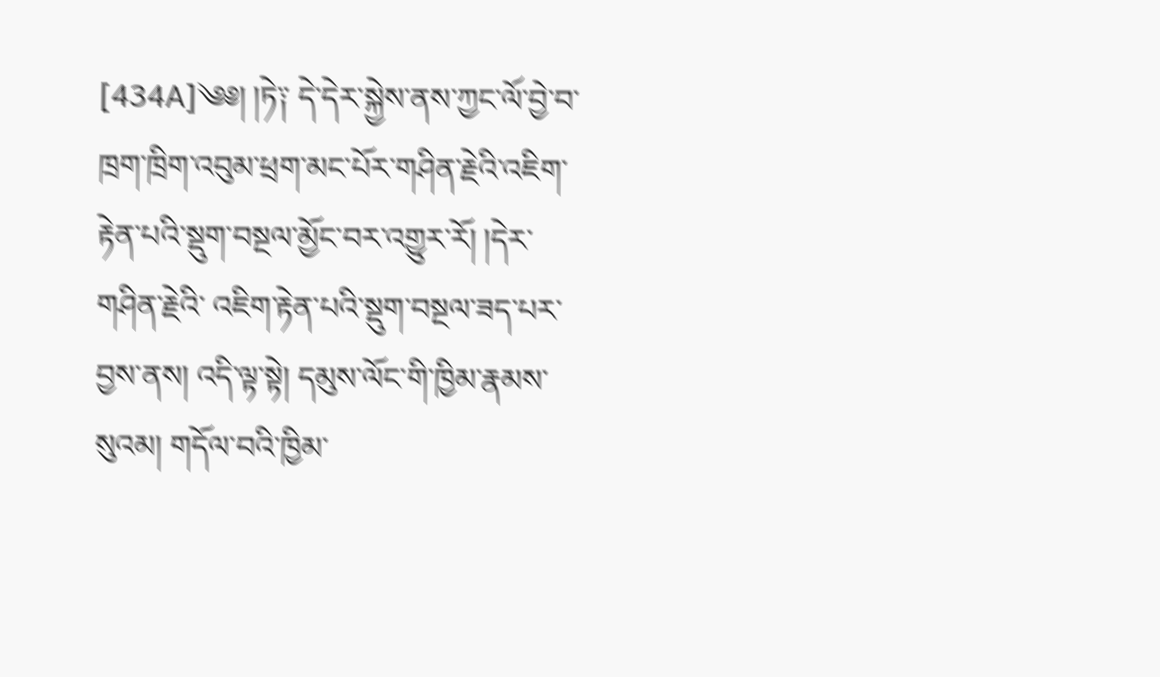[434A]༄༅། །ཏེ༑ དེ་དེར་སྐྱེས་ནས་ཀྱང་ལོ་བྱེ་བ་ཁྲག་ཁྲིག་འབུམ་ཕྲག་མང་པོར་གཤིན་རྗེའི་འཇིག་རྟེན་པའི་སྡུག་བསྔལ་མྱོང་བར་འགྱུར་རོ། །དེར་གཤིན་རྗེའི་ འཇིག་རྟེན་པའི་སྡུག་བསྔལ་ཟད་པར་བྱས་ནས། འདི་ལྟ་སྟེ། དམུས་ལོང་གི་ཁྱིམ་རྣམས་སུའམ། གདོལ་བའི་ཁྱིམ་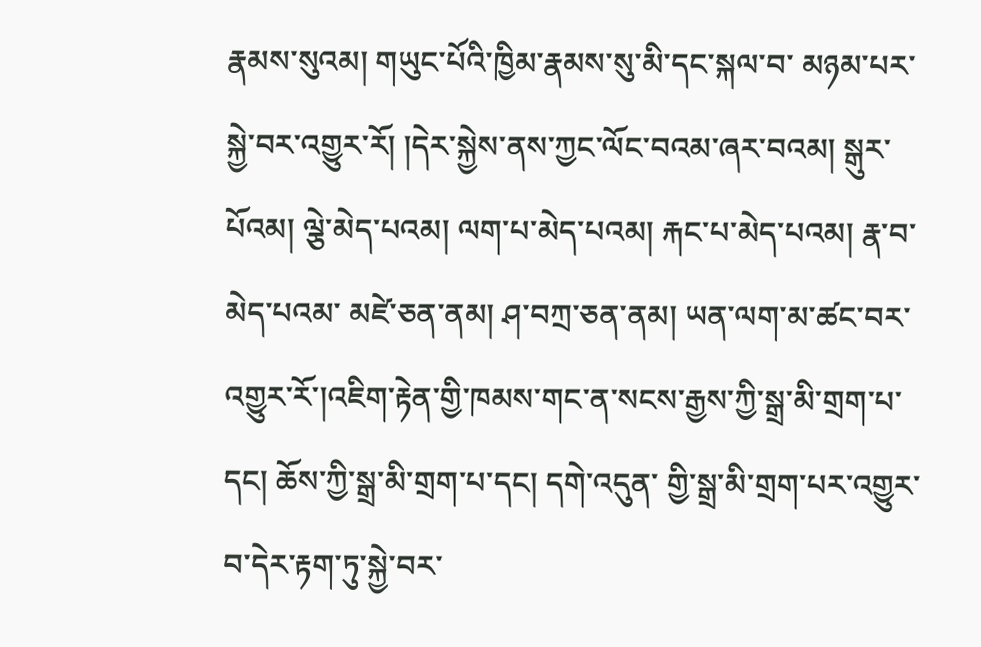རྣམས་སུའམ། གཡུང་པོའི་ཁྱིམ་རྣམས་སུ་མི་དང་སྐལ་བ་ མཉམ་པར་སྐྱེ་བར་འགྱུར་རོ། །དེར་སྐྱེས་ནས་ཀྱང་ལོང་བའམ་ཞར་བའམ། སྒུར་པོའམ། ལྕེ་མེད་པའམ། ལག་པ་མེད་པའམ། རྐང་པ་མེད་པའམ། རྣ་བ་མེད་པའམ་ མཛེ་ཅན་ནམ། ཤ་བཀྲ་ཅན་ནམ། ཡན་ལག་མ་ཚང་བར་འགྱུར་རོ་།འཇིག་རྟེན་གྱི་ཁམས་གང་ན་སངས་རྒྱས་ཀྱི་སྒྲ་མི་གྲག་པ་དང། ཆོས་ཀྱི་སྒྲ་མི་གྲག་པ་དང། དགེ་འདུན་ གྱི་སྒྲ་མི་གྲག་པར་འགྱུར་བ་དེར་རྟག་ཏུ་སྐྱེ་བར་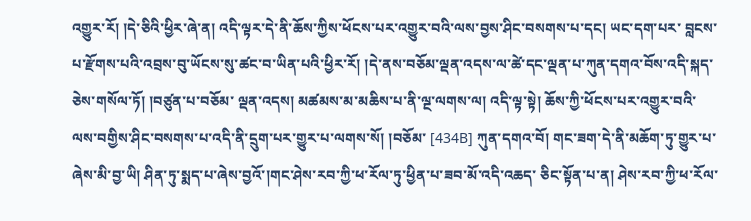འགྱུར་རོ། །དེ་ཅིའི་ཕྱིར་ཞེ་ན། འདི་ལྟར་དེ་ནི་ཆོས་ཀྱིས་ཕོངས་པར་འགྱུར་བའི་ལས་བྱས་ཤིང་བསགས་པ་དང། ཡང་དག་པར་ བླངས་པ་རྫོགས་པའི་འབྲས་བུ་ཡོངས་སུ་ཚང་བ་ཡིན་པའི་ཕྱིར་རོ། །དེ་ནས་བཅོམ་ལྡན་འདས་ལ་ཚེ་དང་ལྡན་པ་ཀུན་དགའ་བོས་འདི་སྐད་ཅེས་གསོལ་ཏོ། །བཙུན་པ་བཅོམ་ ལྡན་འདས། མཚམས་མ་མཆིས་པ་ནི་ལྔ་ལགས་ལ། འདི་ལྟ་སྟེ། ཆོས་ཀྱི་ཕོངས་པར་འགྱུར་བའི་ལས་བགྱིས་ཤིང་བསགས་པ་འདི་ནི་དྲུག་པར་གྱུར་པ་ལགས་སོ། །བཅོམ་ [434B] ཀུན་དགའ་བོ། གང་ཟག་དེ་ནི་མཆོག་ཏུ་གྱུར་པ་ཞེས་མི་བྱ་ཡི། ཤིན་ཏུ་སྨད་པ་ཞེས་བྱའོ་།གང་ཤེས་རབ་ཀྱི་ཕ་རོལ་ཏུ་ཕྱིན་པ་ཟབ་མོ་འདི་འཆད་ ཅིང་སྟོན་པ་ན། ཤེས་རབ་ཀྱི་ཕ་རོལ་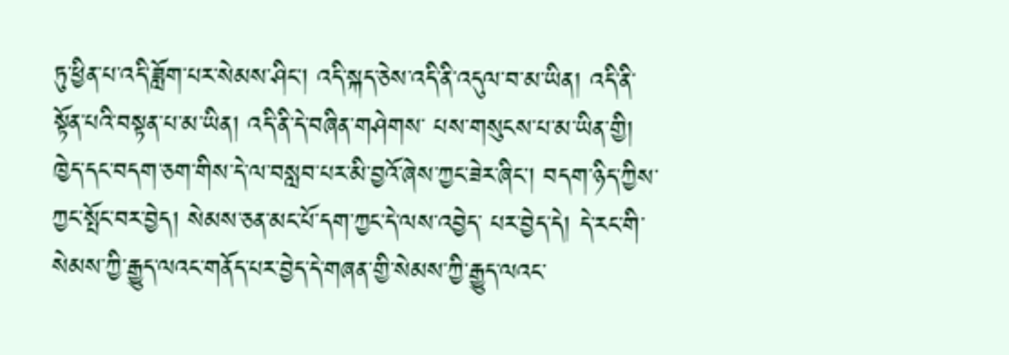ཏུ་ཕྱིན་པ་འདི་ཟློག་པར་སེམས་ཤིང། འདི་སྐད་ཅེས་འདི་ནི་འདུལ་བ་མ་ཡིན། འདི་ནི་སྟོན་པའི་བསྟན་པ་མ་ཡིན། འདི་ནི་དེ་བཞིན་གཤེགས་ པས་གསུངས་པ་མ་ཡིན་གྱི། ཁྱེད་དང་བདག་ཅག་གིས་དེ་ལ་བསླབ་པར་མི་བྱའོ་ཞེས་ཀྱང་ཟེར་ཞིང། བདག་ཉིད་ཀྱིས་ཀྱང་སྤོང་བར་བྱེད། སེམས་ཅན་མང་པོ་དག་ཀྱང་དེ་ལས་འབྱེད་ པར་བྱེད་དེ། དེ་རང་གི་སེམས་ཀྱི་རྒྱུད་ལའང་གནོད་པར་བྱེད་དེ་གཞན་གྱི་སེམས་ཀྱི་རྒྱུད་ལའང་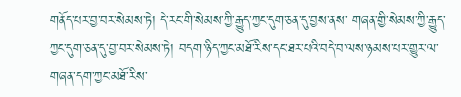གནོད་པར་བྱ་བར་སེམས་ཏེ། དེ་རང་གི་སེམས་ཀྱི་རྒྱུད་ཀྱང་དུག་ཅན་དུ་བྱས་ནས་ གཞན་གྱི་སེམས་ཀྱི་རྒྱུད་ཀྱང་དུག་ཅན་དུ་བྱ་བར་སེམས་ཏེ། བདག་ཉིད་ཀྱང་མཐོ་རིས་དང་ཐར་པའི་བདེ་བ་ལས་ཉམས་པར་གྱུར་ལ་གཞན་དག་ཀྱང་མཐོ་རིས་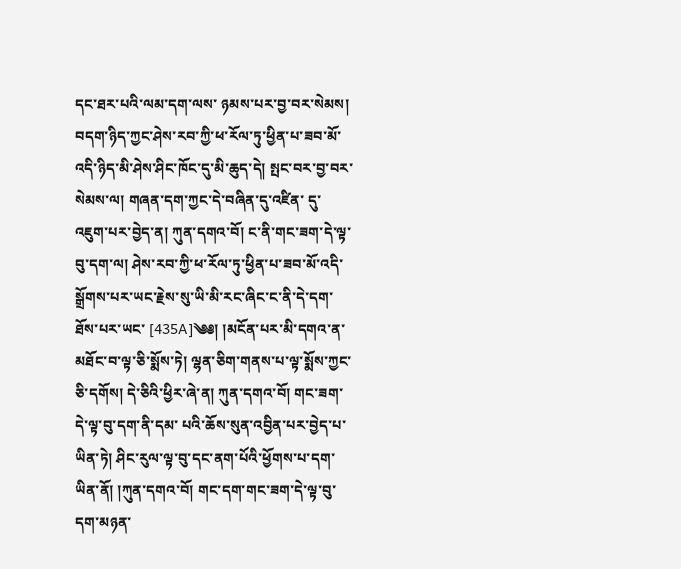དང་ཐར་པའི་ལམ་དག་ལས་ ཉམས་པར་བྱ་བར་སེམས། བདག་ཉིད་ཀྱང་ཤེས་རབ་ཀྱི་ཕ་རོལ་ཏུ་ཕྱིན་པ་ཟབ་མོ་འདི་ཉིད་མི་ཤེས་ཤིང་ཁོང་དུ་མི་ཆུད་དེ། སྤང་བར་བྱ་བར་སེམས་ལ། གཞན་དག་ཀྱང་དེ་བཞིན་དུ་འཛིན་ དུ་འཇུག་པར་བྱེད་ན། ཀུན་དགའ་བོ། ང་ནི་གང་ཟག་དེ་ལྟ་བུ་དག་ལ། ཤེས་རབ་ཀྱི་ཕ་རོལ་ཏུ་ཕྱིན་པ་ཟབ་མོ་འདི་སྒྲོགས་པར་ཡང་རྗེས་སུ་ཡི་མི་རང་ཞིང་ང་ནི་དེ་དག་ཐོས་པར་ཡང་ [435A]༄༅། །མངོན་པར་མི་དགའ་ན་མཐོང་བ་ལྟ་ཅི་སྨོས་ཏེ། ལྷན་ཅིག་གནས་པ་ལྟ་སྨོས་ཀྱང་ཅི་དགོས། དེ་ཅིའི་ཕྱིར་ཞེ་ན། ཀུན་དགའ་བོ། གང་ཟག་དེ་ལྟ་བུ་དག་ནི་དམ་ པའི་ཆོས་སུན་འབྱིན་པར་བྱེད་པ་ཡིན་ཏེ། ཤིང་རུལ་ལྟ་བུ་དང་ནག་པོའི་ཕྱོགས་པ་དག་ཡིན་ནོ། །ཀུན་དགའ་བོ། གང་དག་གང་ཟག་དེ་ལྟ་བུ་དག་མཉན་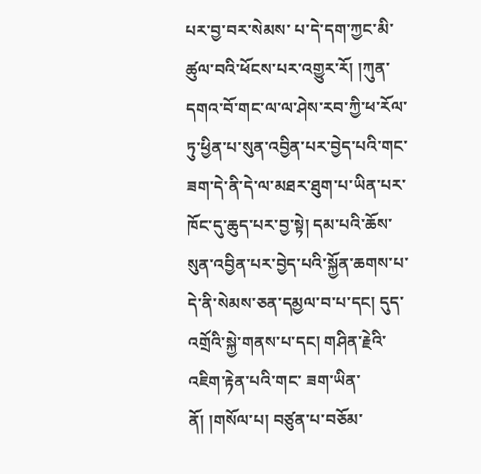པར་བྱ་བར་སེམས་ པ་དེ་དག་ཀྱང་མི་ཚུལ་བའི་ཕོངས་པར་འགྱུར་རོ། །ཀུན་དགའ་བོ་གང་ལ་ལ་ཤེས་རབ་ཀྱི་ཕ་རོལ་ཏུ་ཕྱིན་པ་སུན་འབྱིན་པར་བྱེད་པའི་གང་ཟག་དེ་ནི་དེ་ལ་མཐར་ཐུག་པ་ཡིན་པར་ ཁོང་དུ་ཆུད་པར་བྱ་སྟེ། དམ་པའི་ཆོས་སུན་འབྱིན་པར་བྱེད་པའི་སྐྱོན་ཆགས་པ་དེ་ནི་སེམས་ཅན་དམྱལ་བ་པ་དང། དུད་འགྲོའི་སྐྱེ་གནས་པ་དང། གཤིན་རྗེའི་འཇིག་རྟེན་པའི་གང་ ཟག་ཡིན་ནོ། །གསོལ་པ། བཙུན་པ་བཅོམ་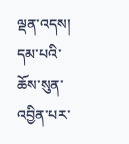ལྡན་འདས། དམ་པའི་ཆོས་སུན་འབྱིན་པར་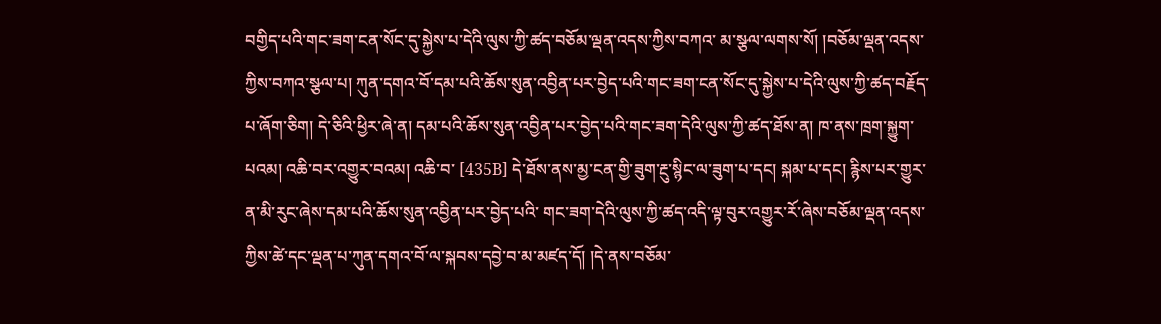བགྱིད་པའི་གང་ཟག་ངན་སོང་དུ་སྐྱེས་པ་དེའི་ལུས་ཀྱི་ཚད་བཅོམ་ལྡན་འདས་ཀྱིས་བཀའ་ མ་སྩལ་ལགས་སོ། །བཅོམ་ལྡན་འདས་ཀྱིས་བཀའ་སྩལ་པ། ཀུན་དགའ་བོ་དམ་པའི་ཆོས་སུན་འབྱིན་པར་བྱེད་པའི་གང་ཟག་ངན་སོང་དུ་སྐྱེས་པ་དེའི་ལུས་ཀྱི་ཚད་བརྗོད་ པ་ཞོག་ཅིག། དེ་ཅིའི་ཕྱིར་ཞེ་ན། དམ་པའི་ཆོས་སུན་འབྱིན་པར་བྱེད་པའི་གང་ཟག་དེའི་ལུས་ཀྱི་ཚད་ཐོས་ན། ཁ་ནས་ཁྲག་སྐྱུག་པའམ། འཆི་བར་འགྱུར་བའམ། འཆི་བ་ [435B] དེ་ཐོས་ནས་མྱ་ངན་གྱི་ཟུག་རྔུ་སྙིང་ལ་ཟུག་པ་དང། སྐམ་པ་དང། རྙིས་པར་གྱུར་ན་མི་རུང་ཞེས་དམ་པའི་ཆོས་སུན་འབྱིན་པར་བྱེད་པའི་ གང་ཟག་དེའི་ལུས་ཀྱི་ཚད་འདི་ལྟ་བུར་འགྱུར་རོ་ཞེས་བཅོམ་ལྡན་འདས་ཀྱིས་ཚེ་དང་ལྡན་པ་ཀུན་དགའ་བོ་ལ་སྐབས་དབྱེ་བ་མ་མཛད་དོ། །དེ་ནས་བཅོམ་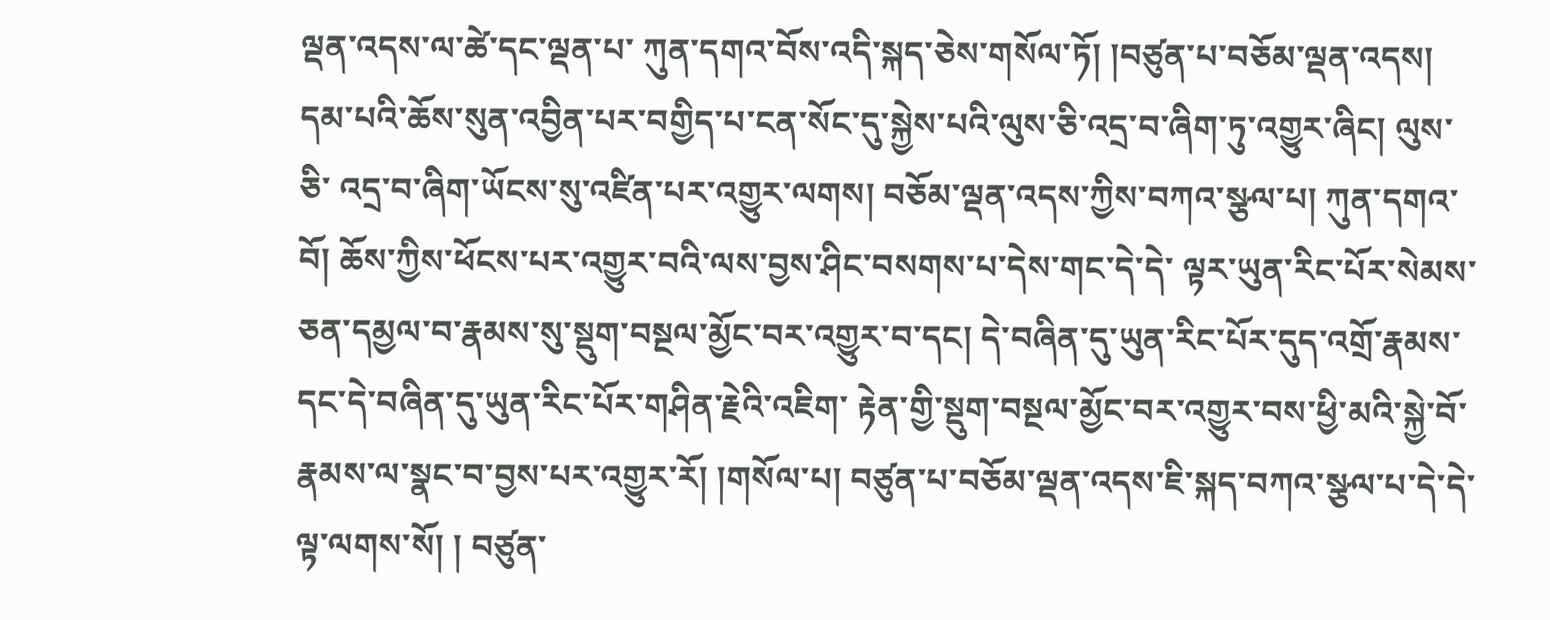ལྡན་འདས་ལ་ཚེ་དང་ལྡན་པ་ ཀུན་དགའ་བོས་འདི་སྐད་ཅེས་གསོལ་ཏོ། །བཙུན་པ་བཅོམ་ལྡན་འདས། དམ་པའི་ཆོས་སུན་འབྱིན་པར་བགྱིད་པ་ངན་སོང་དུ་སྐྱེས་པའི་ལུས་ཅི་འདྲ་བ་ཞིག་ཏུ་འགྱུར་ཞིང། ལུས་ཅི་ འདྲ་བ་ཞིག་ཡོངས་སུ་འཛིན་པར་འགྱུར་ལགས། བཅོམ་ལྡན་འདས་ཀྱིས་བཀའ་སྩལ་པ། ཀུན་དགའ་བོ། ཆོས་ཀྱིས་ཕོངས་པར་འགྱུར་བའི་ལས་བྱས་ཤིང་བསགས་པ་དེས་གང་དེ་དེ་ ལྟར་ཡུན་རིང་པོར་སེམས་ཅན་དམྱལ་བ་རྣམས་སུ་སྡུག་བསྔལ་མྱོང་བར་འགྱུར་བ་དང། དེ་བཞིན་དུ་ཡུན་རིང་པོར་དུད་འགྲོ་རྣམས་དང་དེ་བཞིན་དུ་ཡུན་རིང་པོར་གཤིན་རྗེའི་འཇིག་ རྟེན་གྱི་སྡུག་བསྔལ་མྱོང་བར་འགྱུར་བས་ཕྱི་མའི་སྐྱེ་བོ་རྣམས་ལ་སྣང་བ་བྱས་པར་འགྱུར་རོ། །གསོལ་པ། བཙུན་པ་བཅོམ་ལྡན་འདས་ཇི་སྐད་བཀའ་སྩལ་པ་དེ་དེ་ལྟ་ལགས་སོ། ། བཙུན་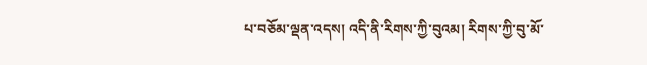པ་བཅོམ་ལྡན་འདས། འདི་ནི་རིགས་ཀྱི་བུའམ། རིགས་ཀྱི་བུ་མོ་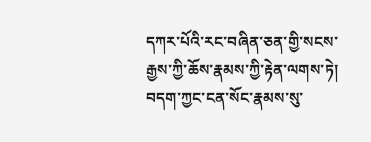དཀར་པོའི་རང་བཞིན་ཅན་གྱི་སངས་རྒྱས་ཀྱི་ཆོས་རྣམས་ཀྱི་རྟེན་ལགས་ཏེ། བདག་ཀྱང་ངན་སོང་རྣམས་སུ་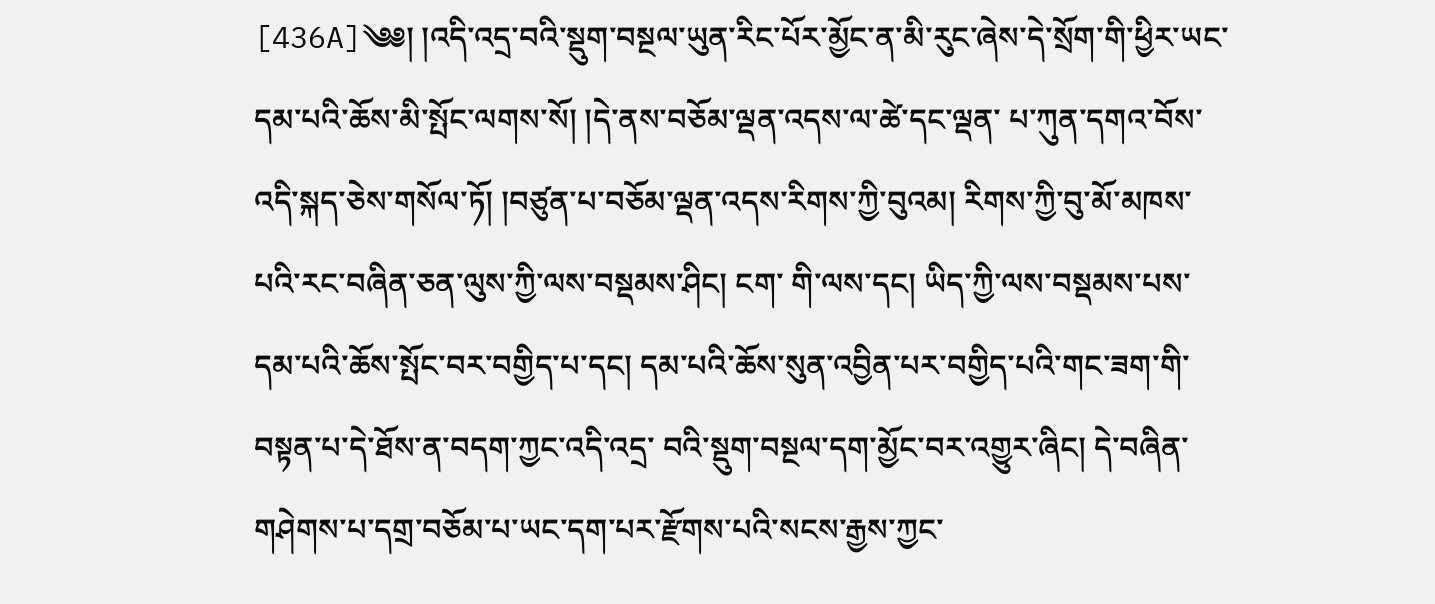[436A]༄༅། །འདི་འདྲ་བའི་སྡུག་བསྔལ་ཡུན་རིང་པོར་མྱོང་ན་མི་རུང་ཞེས་དེ་སྲོག་གི་ཕྱིར་ཡང་དམ་པའི་ཆོས་མི་སྤོང་ལགས་སོ། །དེ་ནས་བཅོམ་ལྡན་འདས་ལ་ཚེ་དང་ལྡན་ པ་ཀུན་དགའ་བོས་འདི་སྐད་ཅེས་གསོལ་ཏོ། །བཙུན་པ་བཅོམ་ལྡན་འདས་རིགས་ཀྱི་བུའམ། རིགས་ཀྱི་བུ་མོ་མཁས་པའི་རང་བཞིན་ཅན་ལུས་ཀྱི་ལས་བསྡམས་ཤིང། ངག་ གི་ལས་དང། ཡིད་ཀྱི་ལས་བསྡམས་པས་དམ་པའི་ཆོས་སྤོང་བར་བགྱིད་པ་དང། དམ་པའི་ཆོས་སུན་འབྱིན་པར་བགྱིད་པའི་གང་ཟག་གི་བསྟན་པ་དེ་ཐོས་ན་བདག་ཀྱང་འདི་འདྲ་ བའི་སྡུག་བསྔལ་དག་མྱོང་བར་འགྱུར་ཞིང། དེ་བཞིན་གཤེགས་པ་དགྲ་བཅོམ་པ་ཡང་དག་པར་རྫོགས་པའི་སངས་རྒྱས་ཀྱང་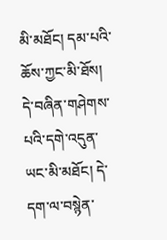མི་མཐོང། དམ་པའི་ཆོས་ཀྱང་མི་ཐོས། དེ་བཞིན་གཤེགས་ པའི་དགེ་འདུན་ཡང་མི་མཐོང། དེ་དག་ལ་བསྙེན་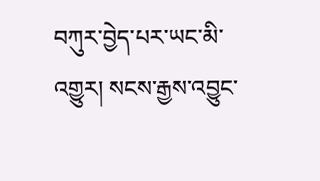བཀུར་བྱེད་པར་ཡང་མི་འགྱུར། སངས་རྒྱས་འབྱུང་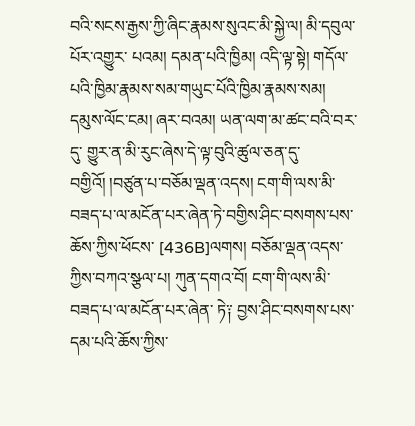བའི་སངས་རྒྱས་ཀྱི་ཞིང་རྣམས་སུའང་མི་སྐྱེ་ལ། མི་དབུལ་པོར་འགྱུར་ པའམ། དམན་པའི་ཁྱིམ། འདི་ལྟ་སྟེ། གདོལ་པའི་ཁྱིམ་རྣམས་སམ་གཡུང་པོའི་ཁྱིམ་རྣམས་སམ། དམུས་ལོང་ངམ། ཞར་བའམ། ཡན་ལག་མ་ཚང་བའི་བར་དུ་ གྱུར་ན་མི་རུང་ཞེས་དེ་ལྟ་བུའི་ཚུལ་ཅན་དུ་བགྱིའོ། །བཙུན་པ་བཅོམ་ལྡན་འདས། ངག་གི་ལས་མི་བཟད་པ་ལ་མངོན་པར་ཞེན་ཏེ་བགྱིས་ཤིང་བསགས་པས་ཆོས་ཀྱིས་ཕོངས་ [436B]ལགས། བཅོམ་ལྡན་འདས་ཀྱིས་བཀའ་སྩལ་པ། ཀུན་དགའ་བོ། ངག་གི་ལས་མི་བཟད་པ་ལ་མངོན་པར་ཞེན་ ཏེ༑ བྱས་ཤིང་བསགས་པས་དམ་པའི་ཆོས་ཀྱིས་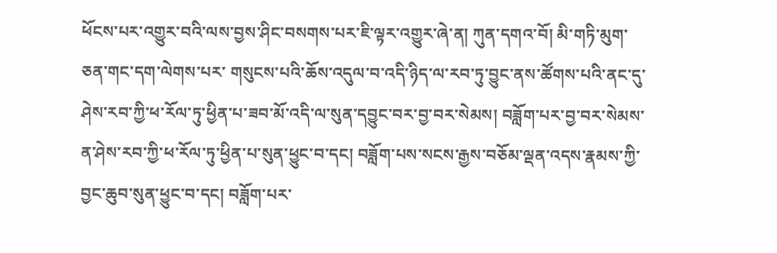ཕོངས་པར་འགྱུར་བའི་ལས་བྱས་ཤིང་བསགས་པར་ཇི་ལྟར་འགྱུར་ཞེ་ན། ཀུན་དགའ་བོ། མི་གཏི་མུག་ཅན་གང་དག་ལེགས་པར་ གསུངས་པའི་ཆོས་འདུལ་བ་འདི་ཉིད་ལ་རབ་ཏུ་བྱུང་ནས་ཚོགས་པའི་ནང་དུ་ཤེས་རབ་ཀྱི་ཕ་རོལ་ཏུ་ཕྱིན་པ་ཟབ་མོ་འདི་ལ་སུན་དབྱུང་བར་བྱ་བར་སེམས། བཟློག་པར་བྱ་བར་སེམས་ ན་ཤེས་རབ་ཀྱི་ཕ་རོལ་ཏུ་ཕྱིན་པ་སུན་ཕྱུང་བ་དང། བཟློག་པས་སངས་རྒྱས་བཅོམ་ལྡན་འདས་རྣམས་ཀྱི་བྱང་ཆུབ་སུན་ཕྱུང་བ་དང། བཟློག་པར་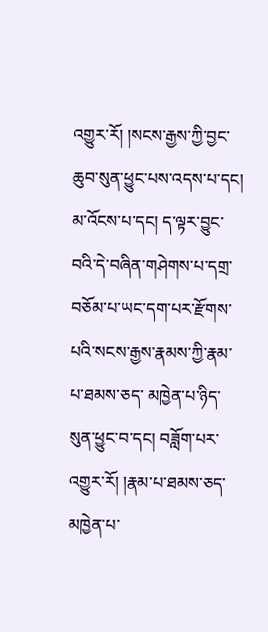འགྱུར་རོ། །སངས་རྒྱས་ཀྱི་བྱང་ ཆུབ་སུན་ཕྱུང་པས་འདས་པ་དང། མ་འོངས་པ་དང། ད་ལྟར་བྱུང་བའི་དེ་བཞིན་གཤེགས་པ་དགྲ་བཅོམ་པ་ཡང་དག་པར་རྫོགས་པའི་སངས་རྒྱས་རྣམས་ཀྱི་རྣམ་པ་ཐམས་ཅད་ མཁྱེན་པ་ཉིད་སུན་ཕྱུང་བ་དང། བཟློག་པར་འགྱུར་རོ། །རྣམ་པ་ཐམས་ཅད་མཁྱེན་པ་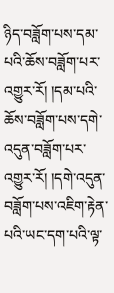ཉིད་བཟློག་པས་དམ་པའི་ཆོས་བཟློག་པར་འགྱུར་རོ། །དམ་པའི་ཆོས་བཟློག་པས་དགེ་ འདུན་བཟློག་པར་འགྱུར་རོ། །དགེ་འདུན་བཟློག་པས་འཇིག་རྟེན་པའི་ཡང་དག་པའི་ལྟ་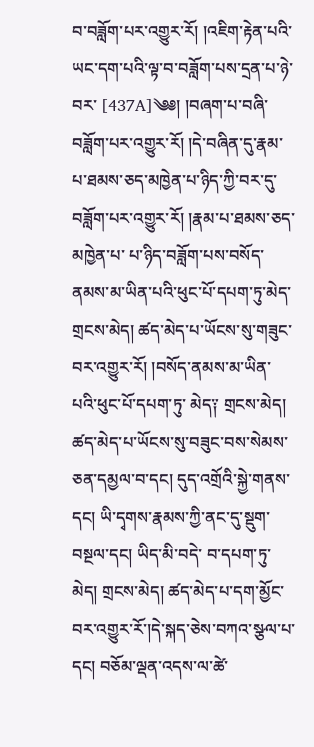བ་བཟློག་པར་འགྱུར་རོ། །འཇིག་རྟེན་པའི་ཡང་དག་པའི་ལྟ་བ་བཟློག་པས་དྲན་པ་ཉེ་བར་ [437A]༄༅། །བཞག་པ་བཞི་བཟློག་པར་འགྱུར་རོ། །དེ་བཞིན་དུ་རྣམ་པ་ཐམས་ཅད་མཁྱེན་པ་ཉིད་ཀྱི་བར་དུ་བཟློག་པར་འགྱུར་རོ། །རྣམ་པ་ཐམས་ཅད་མཁྱེན་པ་ པ་ཉིད་བཟློག་པས་བསོད་ནམས་མ་ཡིན་པའི་ཕུང་པོ་དཔག་ཏུ་མེད་གྲངས་མེད། ཚད་མེད་པ་ཡོངས་སུ་གཟུང་བར་འགྱུར་རོ། །བསོད་ནམས་མ་ཡིན་པའི་ཕུང་པོ་དཔག་ཏུ་ མེད༑ གྲངས་མེད། ཚད་མེད་པ་ཡོངས་སུ་བཟུང་བས་སེམས་ཅན་དམྱལ་བ་དང། དུད་འགྲོའི་སྐྱེ་གནས་དང། ཡི་དྭགས་རྣམས་ཀྱི་ནང་དུ་སྡུག་བསྔལ་དང། ཡིད་མི་བདེ་ བ་དཔག་ཏུ་མེད། གྲངས་མེད། ཚད་མེད་པ་དག་མྱོང་བར་འགྱུར་རོ་།དེ་སྐད་ཅེས་བཀའ་སྩལ་པ་དང། བཅོམ་ལྡན་འདས་ལ་ཚེ་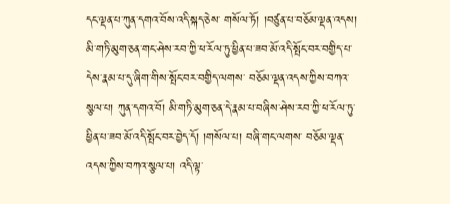དང་ལྡན་པ་ཀུན་དགའ་བོས་འདི་སྐད་ཅེས་ གསོལ་ཏོ། །བཙུན་པ་བཅོམ་ལྡན་འདས། མི་གཏི་མུག་ཅན་གང་ཤེས་རབ་ཀྱི་ཕ་རོལ་ཏུ་ཕྱིན་པ་ཟབ་མོ་འདི་སྤོང་བར་བགྱིད་པ་དེས་རྣམ་པ་དུ་ཞིག་གིས་སྤོང་བར་བགྱིད་ལགས་ བཅོམ་ལྡན་འདས་ཀྱིས་བཀའ་སྩལ་པ། ཀུན་དགའ་བོ། མི་གཏི་མུག་ཅན་དེ་རྣམ་པ་བཞིས་ཤེས་རབ་ཀྱི་ཕ་རོལ་ཏུ་ཕྱིན་པ་ཟབ་མོ་འདི་སྤོང་བར་བྱེད་དོ། །གསོལ་པ། བཞི་གང་ལགས་ བཅོམ་ལྡན་འདས་ཀྱིས་བཀའ་སྩལ་པ། འདི་ལྟ་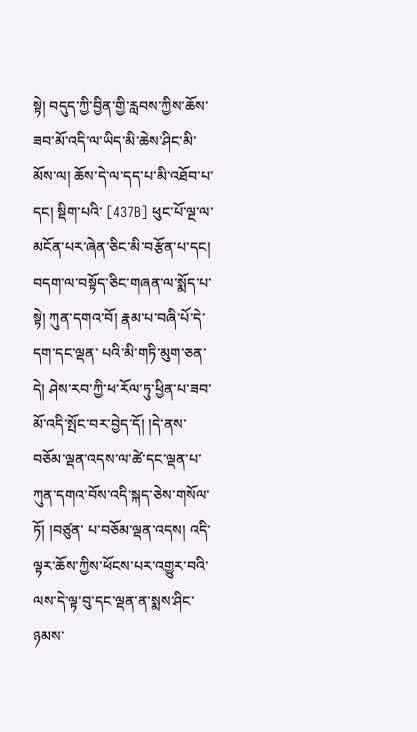སྟེ། བདུད་ཀྱི་བྱིན་གྱི་རླབས་ཀྱིས་ཆོས་ཟབ་མོ་འདི་ལ་ཡིད་མི་ཆེས་ཤིང་མི་མོས་ལ། ཆོས་དེ་ལ་དད་པ་མི་འཐོབ་པ་དང། སྡིག་པའི་ [437B] ཕུང་པོ་ལྔ་ལ་མངོན་པར་ཞེན་ཅིང་མི་བརྩོན་པ་དང། བདག་ལ་བསྟོད་ཅིང་གཞན་ལ་སྨོད་པ་སྟེ། ཀུན་དགའ་བོ། རྣམ་པ་བཞི་པོ་དེ་དག་དང་ལྡན་ པའི་མི་གཏི་མུག་ཅན་དེ། ཤེས་རབ་ཀྱི་ཕ་རོལ་ཏུ་ཕྱིན་པ་ཟབ་མོ་འདི་སྤོང་བར་བྱེད་དོ། །དེ་ནས་བཅོམ་ལྡན་འདས་ལ་ཚེ་དང་ལྡན་པ་ཀུན་དགའ་བོས་འདི་སྐད་ཅེས་གསོལ་ཏོ། །བཙུན་ པ་བཅོམ་ལྡན་འདས། འདི་ལྟར་ཆོས་ཀྱིས་ཕོངས་པར་འགྱུར་བའི་ལས་དེ་ལྟ་བུ་དང་ལྡན་ན་སྨས་ཤིང་ཉམས་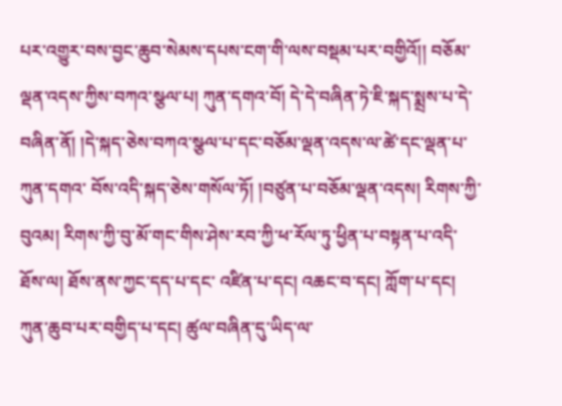པར་འགྱུར་བས་བྱང་ཆུབ་སེམས་དཔས་ངག་གི་ལས་བསྡམ་པར་བགྱིའོ།། བཅོམ་ལྡན་འདས་ཀྱིས་བཀའ་སྩལ་པ། ཀུན་དགའ་བོ། དེ་དེ་བཞིན་ཏེ་ཇི་སྐད་སྨྲས་པ་དེ་བཞིན་ནོ། །དེ་སྐད་ཅེས་བཀའ་སྩལ་པ་དང་བཅོམ་ལྡན་འདས་ལ་ཚེ་དང་ལྡན་པ་ཀུན་དགའ་ བོས་འདི་སྐད་ཅེས་གསོལ་ཏོ། །བཙུན་པ་བཅོམ་ལྡན་འདས། རིགས་ཀྱི་བུའམ། རིགས་ཀྱི་བུ་མོ་གང་གིས་ཤེས་རབ་ཀྱི་ཕ་རོལ་ཏུ་ཕྱིན་པ་བསྟན་པ་འདི་ཐོས་ལ། ཐོས་ནས་ཀྱང་དད་པ་དང་ འཛིན་པ་དང། འཆང་བ་དང། ཀློག་པ་དང། ཀུན་ཆུབ་པར་བགྱིད་པ་དང། ཚུལ་བཞིན་དུ་ཡིད་ལ་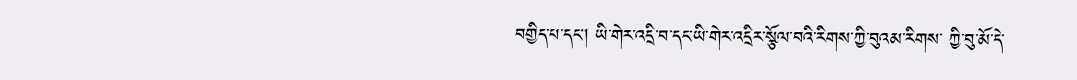བགྱིད་པ་དང། ཡི་གེར་འདྲི་བ་དང་ཡི་གེར་འདྲིར་སྩོལ་བའི་རིགས་ཀྱི་བུའམ་རིགས་ ཀྱི་བུ་མོ་དེ་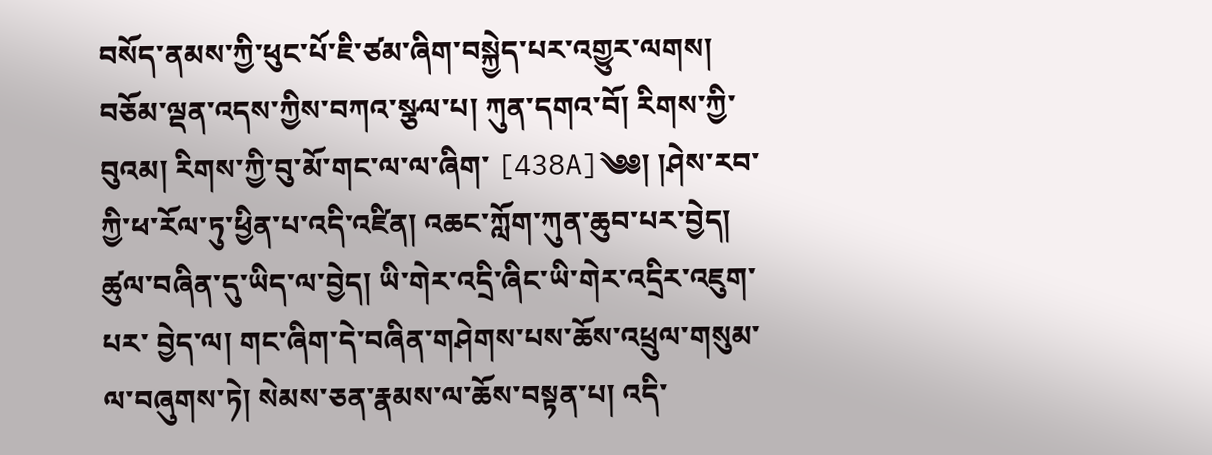བསོད་ནམས་ཀྱི་ཕུང་པོ་ཇི་ཙམ་ཞིག་བསྐྱེད་པར་འགྱུར་ལགས། བཅོམ་ལྡན་འདས་ཀྱིས་བཀའ་སྩལ་པ། ཀུན་དགའ་བོ། རིགས་ཀྱི་བུའམ། རིགས་ཀྱི་བུ་མོ་གང་ལ་ལ་ཞིག་ [438A]༄༅། །ཤེས་རབ་ཀྱི་ཕ་རོལ་ཏུ་ཕྱིན་པ་འདི་འཛིན། འཆང་ཀློག་ཀུན་ཆུབ་པར་བྱེད། ཚུལ་བཞིན་དུ་ཡིད་ལ་བྱེད། ཡི་གེར་འདྲི་ཞིང་ཡི་གེར་འདྲིར་འཇུག་པར་ བྱེད་ལ། གང་ཞིག་དེ་བཞིན་གཤེགས་པས་ཆོས་འཕྲུལ་གསུམ་ལ་བཞུགས་ཏེ། སེམས་ཅན་རྣམས་ལ་ཆོས་བསྟན་པ། འདི་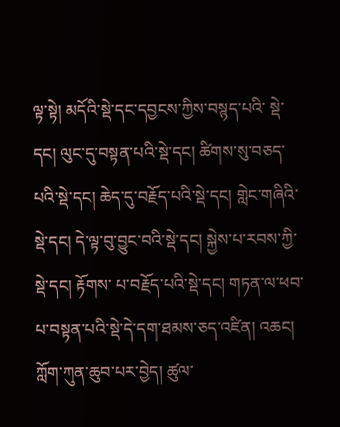ལྟ་སྟེ། མདོའི་སྡེ་དང་དབྱངས་ཀྱིས་བསྙད་པའི་ སྡེ་དང། ལུང་དུ་བསྟན་པའི་སྡེ་དང། ཚིགས་སུ་བཅད་པའི་སྡེ་དང། ཆེད་དུ་བརྗོད་པའི་སྡེ་དང། གླེང་གཞིའི་སྡེ་དང། དེ་ལྟ་བུ་བྱུང་བའི་སྡེ་དང། སྐྱེས་པ་རབས་ཀྱི་སྡེ་དང། རྟོགས་ པ་བརྗོད་པའི་སྡེ་དང། གཏན་ལ་ཕབ་པ་བསྟན་པའི་སྡེ་དེ་དག་ཐམས་ཅད་འཛིན། འཆང། ཀློག་ཀུན་ཆུབ་པར་བྱེད། ཚུལ་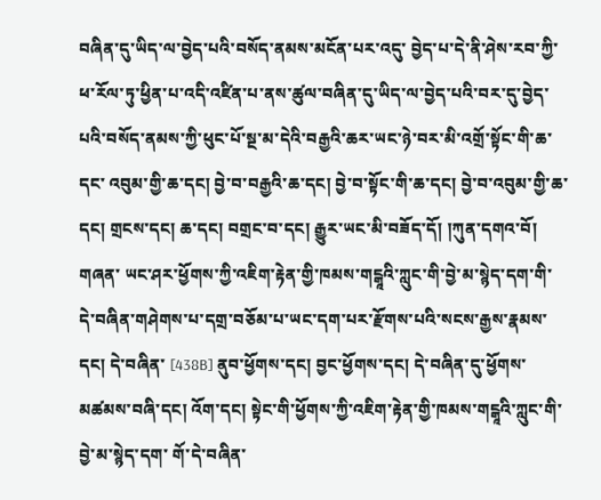བཞིན་དུ་ཡིད་ལ་བྱེད་པའི་བསོད་ནམས་མངོན་པར་འདུ་ བྱེད་པ་དེ་ནི་ཤེས་རབ་ཀྱི་ཕ་རོལ་ཏུ་ཕྱིན་པ་འདི་འཛིན་པ་ནས་ཚུལ་བཞིན་དུ་ཡིད་ལ་བྱེད་པའི་བར་དུ་བྱེད་པའི་བསོད་ནམས་ཀྱི་ཕུང་པོ་སྔ་མ་དེའི་བརྒྱའི་ཆར་ཡང་ཉེ་བར་མི་འགྲོ་སྟོང་གི་ཆ་དང་ འབུམ་གྱི་ཆ་དང། བྱེ་བ་བརྒྱའི་ཆ་དང། བྱེ་བ་སྟོང་གི་ཆ་དང། བྱེ་བ་འབུམ་གྱི་ཆ་དང། གྲངས་དང། ཆ་དང། བགྲང་བ་དང། རྒྱུར་ཡང་མི་བཟོད་དོ། །ཀུན་དགའ་བོ། གཞན་ ཡང་ཤར་ཕྱོགས་ཀྱི་འཇིག་རྟེན་གྱི་ཁམས་གངྒཱའི་ཀླུང་གི་བྱེ་མ་སྙེད་དག་གི་དེ་བཞིན་གཤེགས་པ་དགྲ་བཅོམ་པ་ཡང་དག་པར་རྫོགས་པའི་སངས་རྒྱས་རྣམས་དང། དེ་བཞིན་ [438B] ནུབ་ཕྱོགས་དང། བྱང་ཕྱོགས་དང། དེ་བཞིན་དུ་ཕྱོགས་མཚམས་བཞི་དང། འོག་དང། སྟེང་གི་ཕྱོགས་ཀྱི་འཇིག་རྟེན་གྱི་ཁམས་གངྒཱའི་ཀླུང་གི་བྱེ་མ་སྙེད་དག་ གོ་དེ་བཞིན་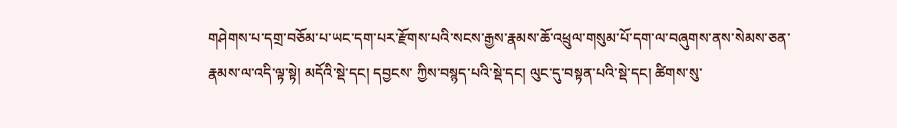གཤེགས་པ་དགྲ་བཅོམ་པ་ཡང་དག་པར་རྫོགས་པའི་སངས་རྒྱས་རྣམས་ཆོ་འཕྲུལ་གསུམ་པོ་དག་ལ་བཞུགས་ནས་སེམས་ཅན་རྣམས་ལ་འདི་ལྟ་སྟེ། མདོའི་སྡེ་དང། དབྱངས་ ཀྱིས་བསྙད་པའི་སྡེ་དང། ལུང་དུ་བསྟན་པའི་སྡེ་དང། ཚིགས་སུ་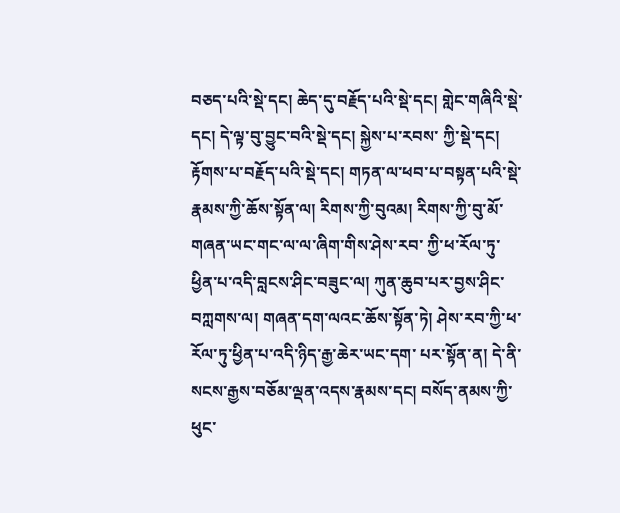བཅད་པའི་སྡེ་དང། ཆེད་དུ་བརྗོད་པའི་སྡེ་དང། གླེང་གཞིའི་སྡེ་དང། དེ་ལྟ་བུ་བྱུང་བའི་སྡེ་དང། སྐྱེས་པ་རབས་ ཀྱི་སྡེ་དང། རྟོགས་པ་བརྗོད་པའི་སྡེ་དང། གཏན་ལ་ཕབ་པ་བསྟན་པའི་སྡེ་རྣམས་ཀྱི་ཆོས་སྟོན་ལ། རིགས་ཀྱི་བུའམ། རིགས་ཀྱི་བུ་མོ་གཞན་ཡང་གང་ལ་ལ་ཞིག་གིས་ཤེས་རབ་ ཀྱི་ཕ་རོལ་ཏུ་ཕྱིན་པ་འདི་བླངས་ཤིང་བཟུང་ལ། ཀུན་ཆུབ་པར་བྱས་ཤིང་བཀླགས་ལ། གཞན་དག་ལའང་ཆོས་སྟོན་ཏེ། ཤེས་རབ་ཀྱི་ཕ་རོལ་ཏུ་ཕྱིན་པ་འདི་ཉིད་རྒྱ་ཆེར་ཡང་དག་ པར་སྟོན་ན། དེ་ནི་སངས་རྒྱས་བཅོམ་ལྡན་འདས་རྣམས་དང། བསོད་ནམས་ཀྱི་ཕུང་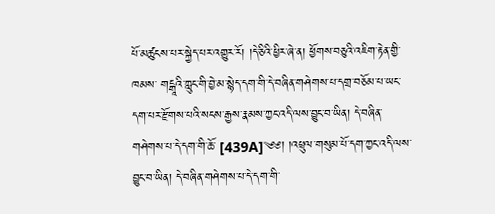པོ་མཚུངས་པར་སྐྱེད་པར་འགྱུར་རོ། །དེ་ཅིའི་ཕྱིར་ཞེ་ན། ཕྱོགས་བཅུའི་འཇིག་རྟེན་གྱི་ཁམས་ གངྒཱའི་ཀླུང་གི་བྱེ་མ་སྙེད་དག་གི་དེ་བཞིན་གཤེགས་པ་དགྲ་བཅོམ་པ་ཡང་དག་པར་རྫོགས་པའི་སངས་རྒྱས་རྣམས་ཀྱང་འདི་ལས་བྱུང་བ་ཡིན། དེ་བཞིན་གཤེགས་པ་དེ་དག་གི་ཆོ་ [439A]༄༅། །འཕྲུལ་གསུམ་པོ་དག་ཀྱང་འདི་ལས་བྱུང་བ་ཡིན། དེ་བཞིན་གཤེགས་པ་དེ་དག་གི་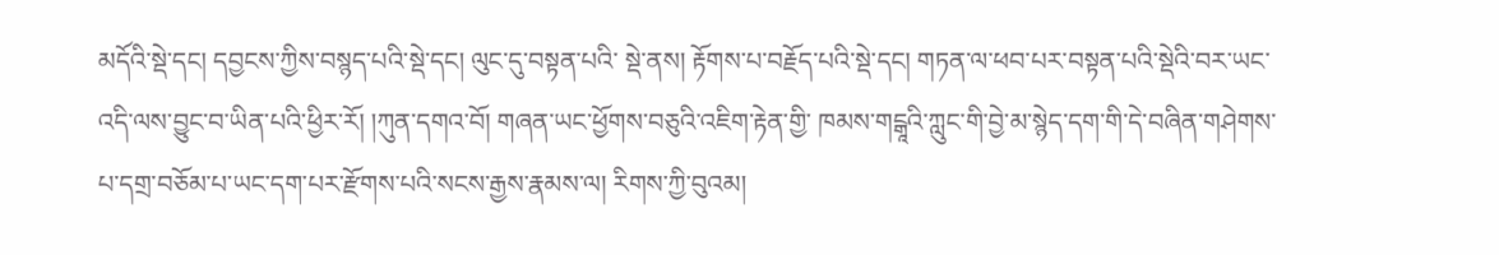མདོའི་སྡེ་དང། དབྱངས་ཀྱིས་བསྙད་པའི་སྡེ་དང། ལུང་དུ་བསྟན་པའི་ སྡེ་ནས། རྟོགས་པ་བརྗོད་པའི་སྡེ་དང། གཏན་ལ་ཕབ་པར་བསྟན་པའི་སྡེའི་བར་ཡང་འདི་ལས་བྱུང་བ་ཡིན་པའི་ཕྱིར་རོ། །ཀུན་དགའ་བོ། གཞན་ཡང་ཕྱོགས་བཅུའི་འཇིག་རྟེན་གྱི་ ཁམས་གངྒཱའི་ཀླུང་གི་བྱེ་མ་སྙེད་དག་གི་དེ་བཞིན་གཤེགས་པ་དགྲ་བཅོམ་པ་ཡང་དག་པར་རྫོགས་པའི་སངས་རྒྱས་རྣམས་ལ། རིགས་ཀྱི་བུའམ།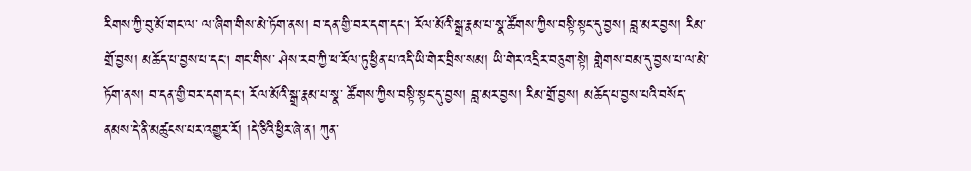རིགས་ཀྱི་བུ་མོ་གང་ལ་ ལ་ཞིག་གིས་མེ་ཏོག་ནས། བ་དན་གྱི་བར་དག་དང། རོལ་མོའི་སྒྲ་རྣམ་པ་སྣ་ཚོགས་ཀྱིས་བསྟི་སྟང་དུ་བྱས། བླ་མར་བྱས། རིམ་གྲོ་བྱས། མཆོད་པ་བྱས་པ་དང། གང་གིས་ ཤེས་རབ་ཀྱི་ཕ་རོལ་ཏུ་ཕྱིན་པ་འདི་ཡི་གེར་བྲིས་སམ། ཡི་གེར་འདྲིར་བཅུག་སྟེ། གླེགས་བམ་དུ་བྱས་པ་ལ་མེ་ཏོག་ནས། བ་དན་གྱི་བར་དག་དང། རོལ་མོའི་སྒྲ་རྣམ་པ་སྣ་ ཚོགས་ཀྱིས་བསྟི་སྟང་དུ་བྱས། བླ་མར་བྱས། རིམ་གྲོ་བྱས། མཆོད་པ་བྱས་པའི་བསོད་ནམས་དེ་ནི་མཚུངས་པར་འགྱུར་རོ། །དེ་ཅིའི་ཕྱིར་ཞེ་ན། ཀུན་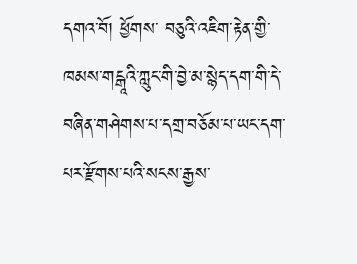དགའ་བོ། ཕྱོགས་ བཅུའི་འཇིག་རྟེན་གྱི་ཁམས་གངྒཱའི་ཀླུང་གི་བྱེ་མ་སྙེད་དག་གི་དེ་བཞིན་གཤེགས་པ་དགྲ་བཅོམ་པ་ཡང་དག་པར་རྫོགས་པའི་སངས་རྒྱས་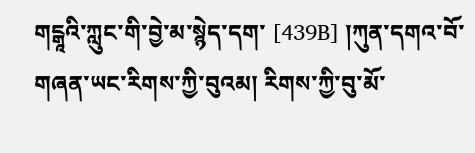གངྒཱའི་ཀླུང་གི་བྱེ་མ་སྙེད་དག་ [439B] །ཀུན་དགའ་བོ་གཞན་ཡང་རིགས་ཀྱི་བུའམ། རིགས་ཀྱི་བུ་མོ་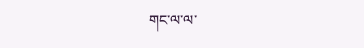གང་ལ་ལ་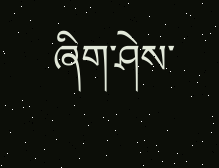ཞིག་ཤེས་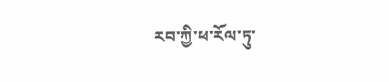རབ་ཀྱི་ཕ་རོལ་ཏུ་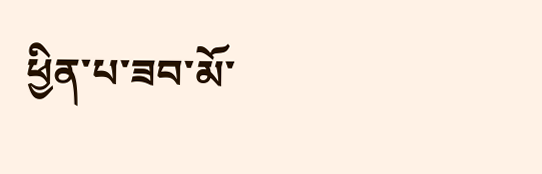ཕྱིན་པ་ཟབ་མོ་